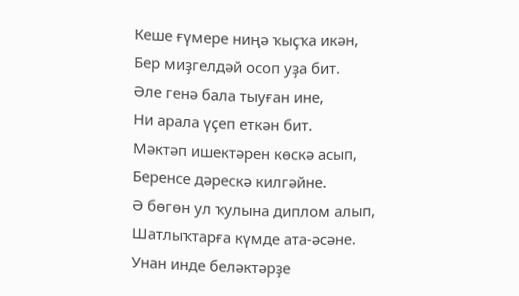Кеше ғүмере ниңә ҡыҫҡа икән,
Бер миҙгелдәй осоп уҙа бит.
Әле генә бала тыуған ине,
Ни арала үҫеп еткән бит.
Мәктәп ишектәрен көскә асып,
Беренсе дәрескә килгәйне.
Ә бөгөн ул ҡулына диплом алып,
Шатлыҡтарға күмде ата-әсәне.
Унан инде беләктәрҙе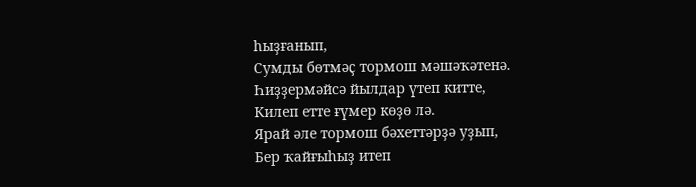һыҙғанып,
Сумды бөтмәҫ тормош мәшәҡәтенә.
Һиҙҙермәйсә йылдар үтеп китте,
Килеп етте ғүмер көҙө лә.
Ярай әле тормош бәхеттәрҙә уҙып,
Бер ҡайғыһыҙ итеп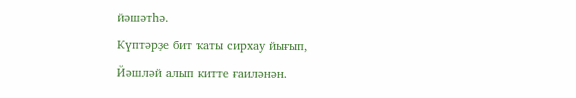йәшәтһә.
Күптәрҙе бит ҡаты сирхау йығып,
Йәшләй алып китте ғаиләнән.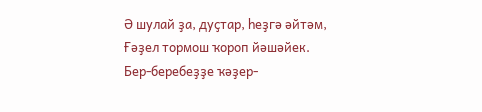Ә шулай ҙа, дуҫтар, һеҙгә әйтәм,
Ғәҙел тормош ҡороп йәшәйек.
Бер-беребеҙҙе ҡәҙер-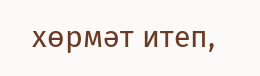хөрмәт итеп,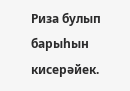Риза булып барыһын кисерәйек.